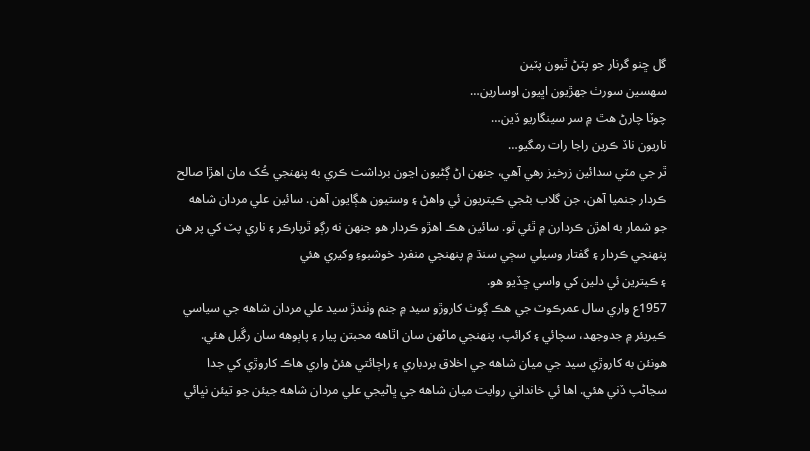گل ڇنو گرنار جو پٽڻ ٿيون پٽين
سھسين سورٺ جھڙيون اڀيون اوسارين…
چوٽا چارڻ ھٿ ۾ سر سينگاريو ڏين…
ناريون ناڏ ڪرين راجا رات رمگيو…
ٿر جي مٽي سدائين زرخيز رھي آھي، جنهن اڻ ڳڻيون اڃون برداشت ڪري به پنھنجي ڪُک مان اھڙا صالح ڪردار جنميا آھن، جن گلاب بڻجي ڪيتريون ئي واھڻ ۽ وستيون ھڳايون آھن. سائين علي مردان شاهه جو شمار به اھڙن ڪردارن ۾ ٿئي ٿو. سائين ھڪ اھڙو ڪردار ھو جنھن نه رڳو ٿرپارڪر ۽ ناري پٽ کي پر ھن پنھنجي ڪردار ۽ گفتار وسيلي سڄي سنڌ ۾ پنھنجي منفرد خوشبوءِ وکيري ھئي
۽ ڪيترين ئي دلين کي واسي ڇڏيو ھو.
1957ع واري سال عمرڪوٽ جي ھڪ ڳوٺ کاروڙو سيد ۾ جنم وٺندڙ سيد علي مردان شاهه جي سياسي ڪيريئر ۾ جدوجھد، سچائي ۽ کرائپ، پنھنجي ماڻھن سان اٿاهه محبتن پيار ۽ پاٻوهه سان رڱيل ھئي.
ھونئن به کاروڙي سيد جي ميان شاهه جي اخلاق بردباري ۽ راڄائتي ھئڻ واري ھاڪ کاروڙي کي جدا سڃاڻپ ڏني ھئي. اھا ئي خانداني روايت ميان شاهه جي ڀاڻيجي علي مردان شاهه جيئن جو تيئن نڀائي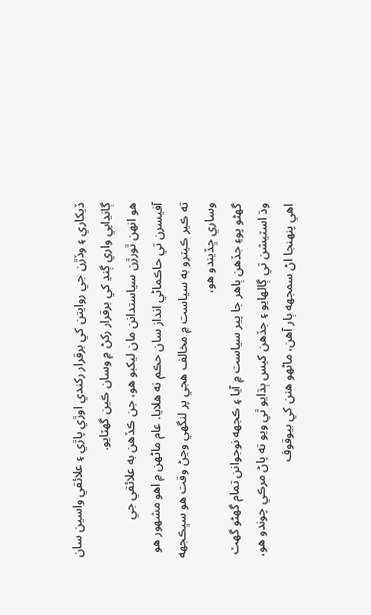ڏيکاري ۽ وڏڙن جي روايتن کي برقرار رکندي اوڙي پاڙي ۽ علائقي واسين سان ڳانڍاپي واري ڳنڍ کي برقرار رکڻ ۾ وسان ڪين گھٽايو.
ھو انھن ٿورڙن سياستدانن مان ليکبو ھو، جن ڪڏھن به علائقي جي آفيسرن تي حاڪماڻي انداز سان حڪم نه ھلايا. عام ماڻھن ۾ اهو مشھور ھو ته ڪير ڪيترو به سياست ۾ مخالف ھجي پر لنگھي وڃڻ وقت ھو سڀڪجھه وساري ڇڏيندو ھو،
گھڻو پوءِ جڏھن ٻاھر جا پير سياست ۾ آيا ۽ ڪجھه نوجوانن تمام گھڻو گھٽ وڌ اسٽيشن تي ڳالھايو ۽ جڏھن کيس ٻڌايو ٿي ويو ته پاڻ مرڪي چوندو ھو، اھي پنھنجا اڻ سمجھه ٻار آھن، ماڻھو ھنن کي بيوقوف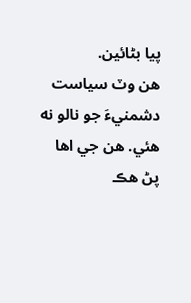پيا بڻائين.
ھن وٽ سياست دشمنيءَ جو نالو نه ھئي. ھن جي اھا پڻ ھڪ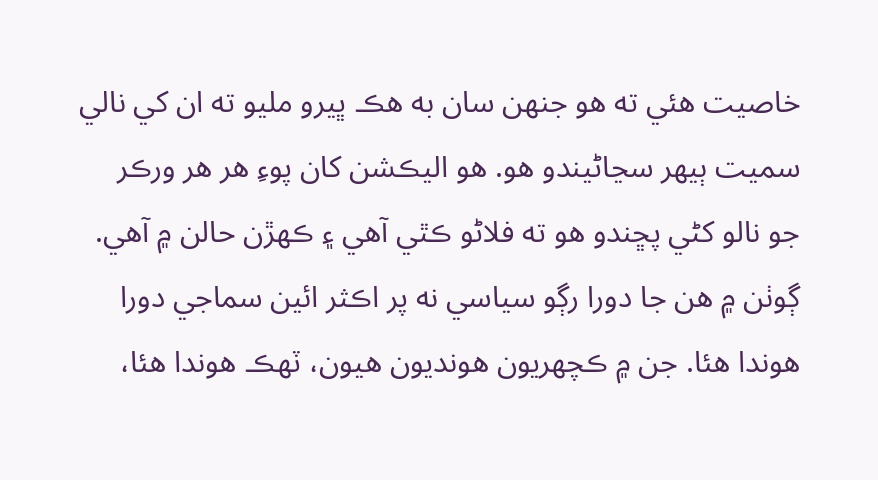خاصيت ھئي ته ھو جنھن سان به ھڪ ڀيرو مليو ته ان کي نالي سميت ٻيھر سڃاڻيندو ھو. ھو اليڪشن کان پوءِ ھر ھر ورڪر جو نالو کڻي پڇندو ھو ته فلاڻو ڪٿي آھي ۽ ڪھڙن حالن ۾ آھي. ڳوٺن ۾ ھن جا دورا رڳو سياسي نه پر اڪثر ائين سماجي دورا ھوندا ھئا. جن ۾ ڪچھريون ھونديون ھيون، ٽھڪ ھوندا ھئا،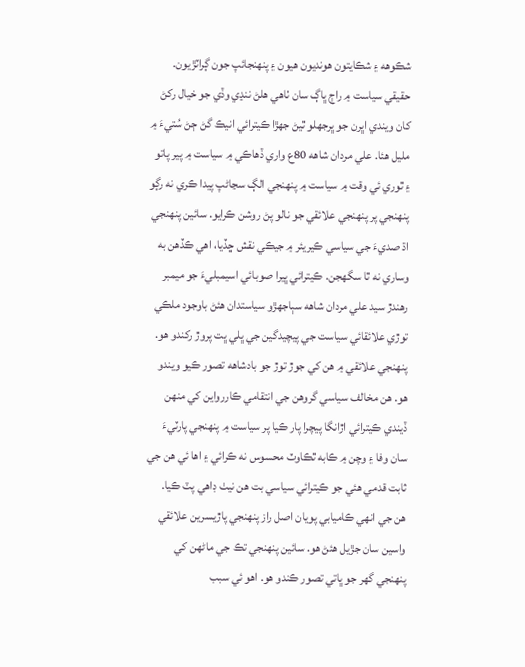شڪوهه ۽ شڪايتون ھونديون ھيون ۽ پنھنجائپ جون ڳراٽڙيون.
حقيقي سياست ۾ راڄ ڀاڳ سان ٺاھي ھلڻ ننڍي وڏي جو خيال رکڻ کان ويندي اڀرن جو ڀرجھلو ٿيڻ جھڙا ڪيترائي انيڪ گڻ ڄڻ سُتيءَ ۾ مليل ھئا. علي مردان شاهه 80ع واري ڏهاڪي ۾ سياست ۾ پير پاتو ۽ ٿوري ئي وقت ۾ سياست ۾ پنھنجي الڳ سڃاڻپ پيدا ڪري نه رڳو پنھنجي پر پنھنجي علائقي جو نالو پڻ روشن ڪرايو. سائين پنھنجي اڌ صديءَ جي سياسي ڪيريئر ۾ جيڪي نقش ڇڏيا، اھي ڪڏھن به وساري نه ٿا سگھجن. ڪيترائي ڀيرا صوبائي اسيمبليءَ جو ميمبر رھندڙ سيد علي مردان شاهه سٻاجھڙو سياستدان ھئڻ باوجود ملڪي توڙي علائقائي سياست جي پيچيدگين جي ڀلي ڀت پروڙ رکندو ھو.
پنھنجي علائقي ۾ ھن کي جوڙ توڙ جو بادشاهه تصور ڪيو ويندو ھو. ھن مخالف سياسي گروھن جي انتقامي ڪاررواين کي منھن ڏيندي ڪيترائي اڙانگا پيچرا پار ڪيا پر سياست ۾ پنھنجي پارٽيءَ سان وفا ۽ وچن ۾ ڪابه ٿڪاوٽ محسوس نه ڪرائي ۽ اھا ئي ھن جي ثابت قدمي ھئي جو ڪيترائي سياسي بت ھن نيٺ ڊاھي پٽ ڪيا.
هن جي انھي ڪاميابي پويان اصل راز پنھنجي پاڙيسرين علائقي واسين سان جڙيل ھئڻ ھو. سائين پنھنجي تڪ جي ماڻھن کي پنھنجي گھر جو ڀاتي تصور ڪندو ھو. اھو ئي سبب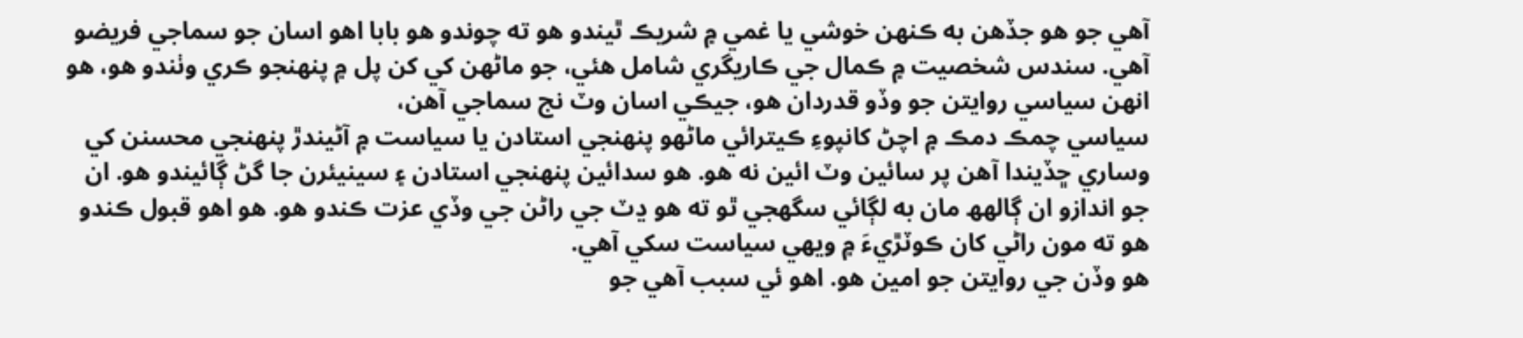آھي جو ھو جڏھن به ڪنھن خوشي يا غمي ۾ شريڪ ٿيندو ھو ته چوندو ھو بابا اھو اسان جو سماجي فريضو آھي. سندس شخصيت ۾ ڪمال جي ڪاريگري شامل ھئي، جو ماڻھن کي کن پل ۾ پنھنجو ڪري وٺندو ھو، ھو انھن سياسي روايتن جو وڏو قدردان ھو، جيڪي اسان وٽ نج سماجي آھن،
سياسي چمڪ دمڪ ۾ اچڻ کانپوءِ ڪيترائي ماڻھو پنھنجي استادن يا سياست ۾ آڻيندڙ پنھنجي محسنن کي وساري ڇڏيندا آھن پر سائين وٽ ائين نه ھو. ھو سدائين پنھنجي استادن ۽ سينيئرن جا گڻ ڳائيندو ھو. ان جو اندازو ان ڳالهھ مان به لڳائي سگھجي ٿو ته ھو ڍٽ جي راڻن جي وڏي عزت ڪندو ھو. ھو اھو قبول ڪندو ھو ته مون راڻي کان ڪوٽڙيءَ ۾ ويھي سياست سکي آھي.
ھو وڏن جي روايتن جو امين ھو. اھو ئي سبب آھي جو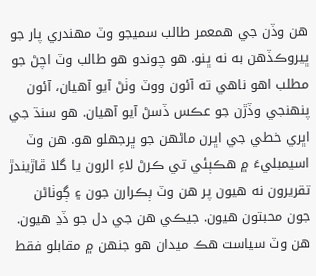ھن وڏن جي ھمعمر طالب سميجو وٽ مھندري پار جو ڀيروڪڏھن به نه ڀنو. ھو چوندو ھو طالب وٽ اچڻ جو مطلب اھو ناھي ته آئون ووٽ وٺڻ آيو آھيان، آئون پنھنجي وڏڙن جو عڪس ڏسڻ آيو آھيان. ھو سنڌ جي اڀري خطي جي اڀرن ماڻھن جو ڀرجھلو ھو. ھن وٽ اسيمبليءَ ۾ ھڪٻئي تي ڪرڻ لاءِ الرون يا گلا ڦاڙيندڙ تقريرون نه ھيون پر ھن وٽ ٻڪرارن جون ۽ ڳوٺاڻن جون محبتون ھيون. جيڪي ھن جي دل جو ڏڍ ھيون. ھن وٽ سياست ھڪ ميدان ھو جنھن ۾ مقابلو فقط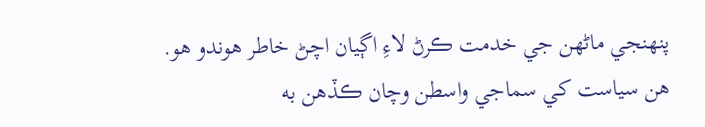پنھنجي ماڻھن جي خدمت ڪرڻ لاءِ اڳيان اچڻ خاطر ھوندو ھو.
ھن سياست کي سماجي واسطن وچان ڪڏھن به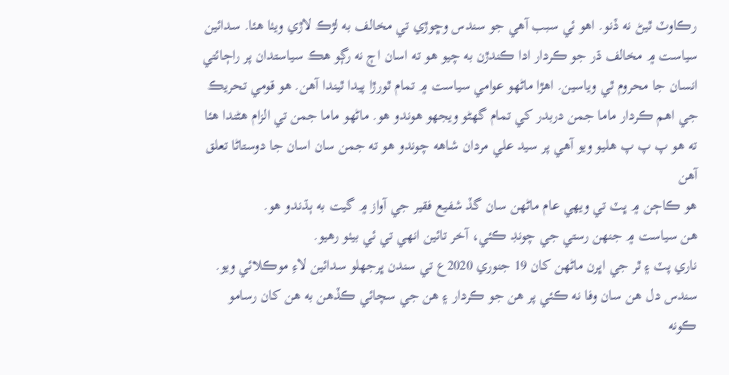رڪاوٽ ٿيڻ نه ڏنو. اھو ئي سبب آھي جو سندس وڇوڙي تي مخالف به لڙڪ لاڙي ويٺا ھئا. سدائين سياست ۾ مخالف ڌر جو ڪردار ادا ڪندڙن به چيو ھو ته اسان اڄ نه رڳو هڪ سياستدان پر راڄائتي انسان جا محروم ٿي وياسين. اھڙا ماڻھو عوامي سياست ۾ تمام ٿورڙا پيدا ٿيندا آھن. ھو قومي تحريڪ جي اھم ڪردار ماما جمن دربدر کي تمام گھڻو ويجھو ھوندو ھو. ماڻھو ماما جمن تي الزام ھڻندا ھئا ته ھو پ پ پ ھليو ويو آھي پر سيد علي مردان شاهه چوندو ھو ته جمن سان اسان جا دوستاڻا تعلق آھن
ھو ڪاڄن ۾ ڀٽ تي ويھي عام ماڻھن سان گڏ شفيع فقير جي آواز ۾ گيت به ٻڌندو ھو.
ھن سياست ۾ جنھن رستي جي چونڊ ڪئي، آخر تائين انھي تي ئي بيٺو رھيو.
ناري پٽ ۽ ٿر جي اڀرن ماڻھن کان 19 جنوري 2020ع تي سندن ڀرجھلو سدائين لاءِ موڪلائي ويو. سندس دل ھن سان وفا نه ڪئي پر ھن جو ڪردار ۽ ھن جي سچائي ڪڏھن به ھن کان رسامو ڪونه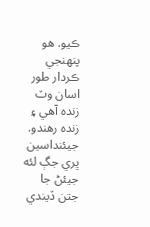ڪيو. ھو پنھنجي ڪردار طور اسان وٽ زندہ آھي ۽ زنده رھندو.
جيئنداسين ڀري جڳ لئه جيئڻ جا جتن ڏيندي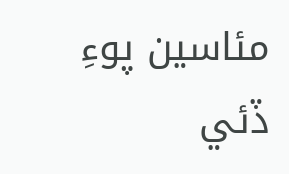مئاسين پوءِ ڏئي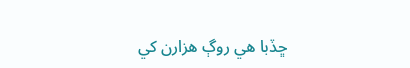ڇڏبا ھي روڳ ھزارن کي